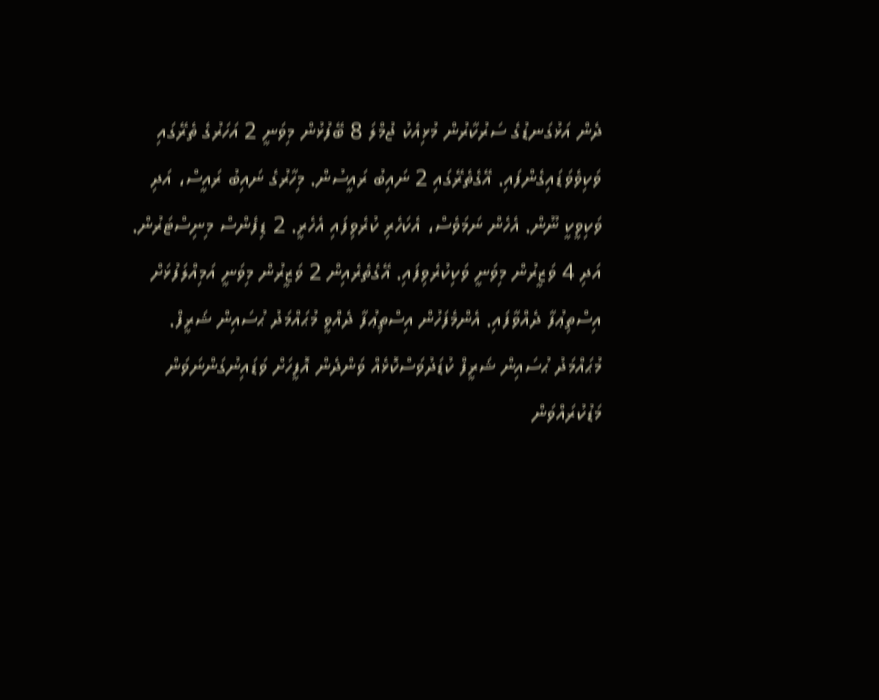ދެން އަޅުގަނޑުގެ ސަރުކާރުން މުޅިއެކު ޖުމްލަ 8 ބޭފުޅުން މިވަނީ 2 އަހަރުގެ ތެރޭގައި ވަކިވެވަޑައިގެންފައި. އޭގެތެރޭގައި 2 ނައިބު ރައީސުން. މިހާރުގެ ނައިބު ރައީސް، އަދި ވަކިވީކީ ނޫން. އެހެން ނަމަވެސް، އެކަހެރި ކުރެވިފައި އެހެރީ. 2 ޑިފެންސް މިނިސްޓަރުން. އަދި 4 ވަޒީރުން މިވަނީ ވަކިކުރެވިފައި. އޭގެތެރެއިން 2 ވަޒީރުން މިވަނީ އަމިއްލަފުޅަށް އިސްތިޢުފާ ދެއްވާފައި. އެންމެފަހުން އިސްތިޢުފާ ދެއްވީ މުޙައްމަދު ޙުސައިން ޝަރީފް. މުޙައްމަދު ޙުސައިން ޝަރީފް ކުޑަދުވަސްކޮޅެއް ވަންދެން އޮފީހަށް ވަޑައިނުގަންނަވަން މަޑުކުރައްވަން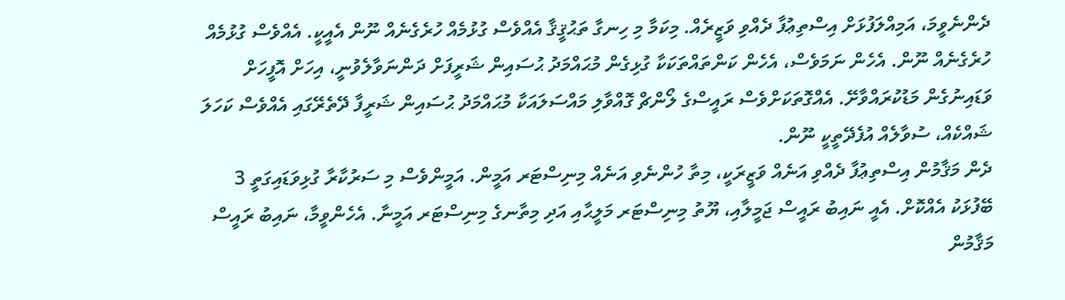ދެންނެވީމަ، އަމިއްލަފުޅަށް އިސްތިޢުފާ ދެއްވި ވަޒީރެއް. މިކަމާ މި ހިނގާ ތަޙުޤީޤާ އެއްވެސް ގުޅުމެއް ހުރެގެނެއް ނޫން އެއީކީ. އެއްވެސް ގުޅުމެއް ހުރެގެނެއް ނޫން. އެހެން ނަމަވެސް، އެހެން ކަންތައްތަކަކާ ގުޅިގެން މުޙައްމަދު ޙުސައިން ޝަރީފަށް ދަންނަވާލެވުނީ، އިހަށް އޮފީހަށް ވަޑައިނުގެން މަޑުކުރައްވާށޭ. އެއްގޮތަކަށްވެސް ރައީސްގެ ލޯންޗް ގޮއްވާލި މައްސަލައަކާ މުޙައްމަދު ޙުސައިން ޝަރީފާ ދޭތެރޭގައި އެއްވެސް ކަހަލަ ޝައްކެއް، ސުވާލެއް އުފެދޭތީކީ ނޫން.
ދެން މަޤާމުން އިސްތިޢުފާ ދެއްވި އަނެއް ވަޒީރަކީ، މިތާ ހުންނެވި އަނެއް މިނިސްޓަރ އަމީން. އަމީންވެސް މި ސަރުކާރާ ގުޅިވަޑައިގަތީ 3 ބޭފުޅަކު އެއްކޮށް. އެއީ ނައިބު ރައީސް ޖަމީލާއި، ޔޫތު މިނިސްޓަރ މަލީޙާއި އަދި މިތާނގެ މިނިސްޓަރ އަމީނާ. އެހެންވީމާ، ނައިބު ރައީސް މަޤާމުން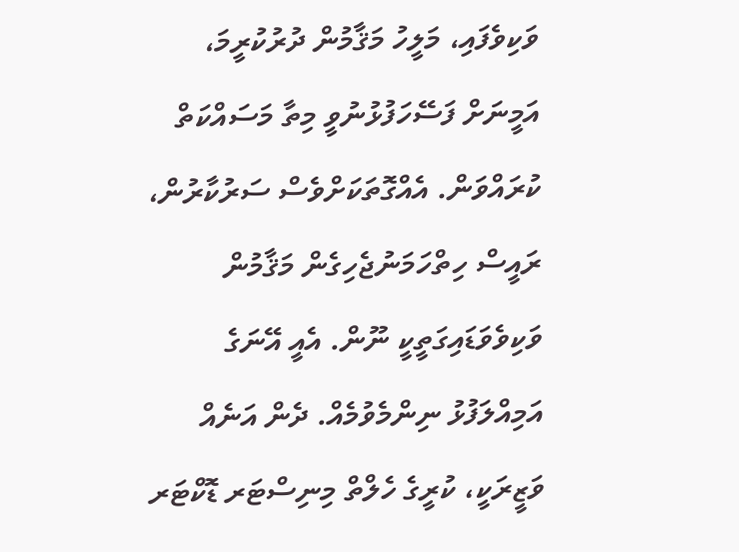ވަކިވެފައި، މަލީހު މަޤާމުން ދުރުކުރީމަ، އަމީނަށް ފަސޭހަފުޅުނުވީ މިތާ މަސައްކަތް ކުރައްވަން. އެއްގޮތަކަށްވެސް ސަރުކާރުން، ރައީސް ހިތްހަމަނުޖެހިގެން މަޤާމުން ވަކިވެވަޑައިގަތީކީ ނޫން. އެއީ އޭނަގެ އަމިއްލަފުޅު ނިންމެވުމެއް. ދެން އަނެއް ވަޒީރަކީ، ކުރީގެ ހެލްތް މިނިސްޓަރ ޑޮކްޓަރ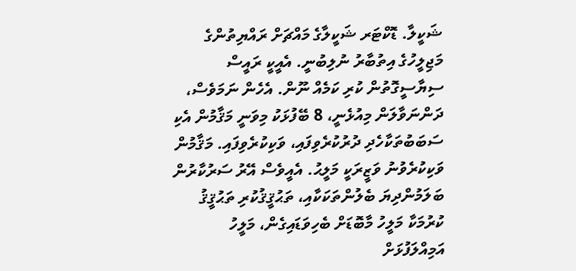ޝަކީލާ. ޑޮކްޓަރ ޝަކީލާގެ މައްޗަށް ރައްޔިތުންގެ މަޖިލީހުގެ އިތުބާރު ނުލިބުނީ. އެއީކީ ރައީސް ސިޔާސީގޮތުން ކުރި ކަމެއް ނޫން. އެހެން ނަމަވެސް، ދަންނަވާލަން މިއުޅެނީ، 8 ބޭފުޅަކު މިވަނީ މަޤާމުން އެކި ސަބަބުތަކާހެދި ދުރުކުރެވިފައި، ވަކިކުރެވިފައި. މަޤާމުން ވަކިކުރެވުނު ވަޒީރަކީ މަލީޙު. އެއީވެސް އޭރު ސަރުކާރުން ބަލަމުންދިޔަ ބެލުންތަކަކާއި، ތަޙުޤީޤުކުރި ތަޙުޤީޤު ކުރުމަކާ މަލީހު މާބޮޑަށް ބެހިވަޑައިގެން، މަލީހު އަމިއްލަފުޅަށް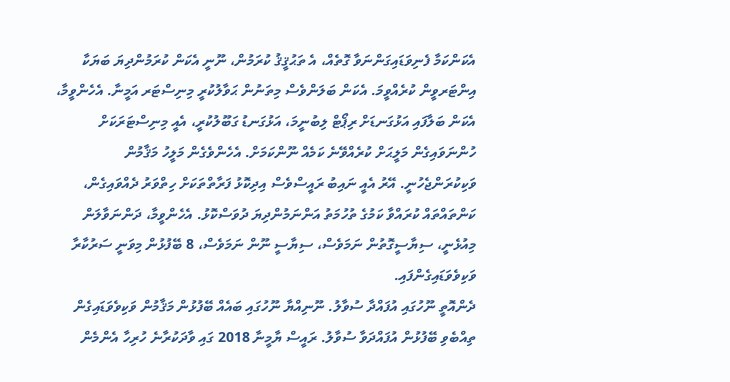އެކަންކަމާ ފެނިވަޑައިގަންނަވާ ގޮތެއް، އެ ތަޙުޤީޤު ކުރަމުން، ނޫނީ އެކަން ކުރަމުންދިޔަ ބަޔަކާ އިންޓަރވީން ކުރެއްވީމަ. އެކަން ބަލަންވެސް މިތަނުން ޙަވާލުކުރީ މިނިސްޓަރ އަމީނާ. އެހެންވީމާ، އެކަން ބަލާފައި އަޅުގަނޑަށް ރިޕޯޓް ލިބުނީމަ، އަޅުގަނޑު ގަބޫލުކުރީ، އެއީ މިނިސްޓަރަކަށް ހުންނަވައިގެން މަލީޙަށް ކުރެއްވޭނެ ކަމެއް ނޫންކަމަށް. އެހެންވެގެން މަލީހު މަޤާމުން ވަކިކުރަންޖެހުނީ. އޭރު އެއީ ނައިބު ރައީސްވެސް އިދިކޮޅު ފަރާތްތަކަށް ހިތްވަރު ދެއްވައިގެން، ކަންތައްތައް ކުރައްވާ ކަމުގެ ތުހުމަތު އަންނަމުންދިޔަ ދުވަސްކޮޅު. އެހެންވީމާ، ދަންނަވާލަން މިއުޅެނީ، ސިޔާސީގޮތުން ނަމަވެސް، ސިޔާސީ ނޫން ނަމަވެސް، 8 ބޭފުޅުން މިވަނީ ސަރުކާރާ ވަކިވެވަޑައިގެންފައި.
ދެންއޮތީ ނޫހުގައި އުފައްދާ ސުވާލު. ނޫނިއްޔާ ނޫހުގައި ބައެއް ބޭފުޅުން މަޤާމުން ވަކިވެވަޑައިގެން ތިއްބެވި ބޭފުޅުން އުފައްދަވާ ސުވާލު. ރައީސް ޔާމީނާ 2018 ގައި ވާދަކުރާނެ ހުރިހާ އެންމެން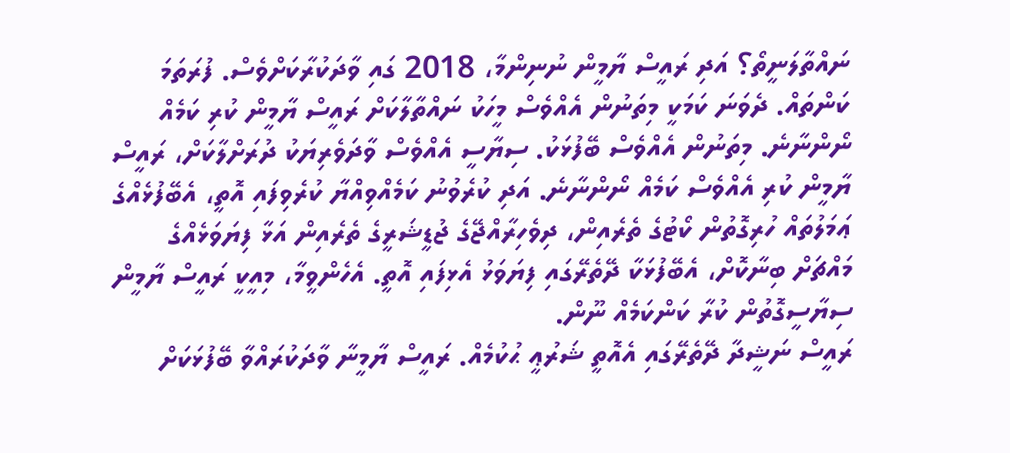ނައްތާލަނީތޯ؟ އަދި ރައީސް ޔާމީން ނުނިންމާ، 2018 ގައި ވާދަކުރާކަށްވެސް. ފުރަތަމަ ކަންތައް. ދެވަނަ ކަމަކީ މިތަނުން އެއްވެސް މީހަކު ނައްތާލާކަށް ރައީސް ޔާމީން ކުރި ކަމެއް ނޯންނާނެ. މިތަނުން އެއްވެސް ބޭފުޅަކު. ސިޔާސީ އެއްވެސް ވާދަވެރިޔަކު ދުރަށްލާކަށް، ރައީސް ޔާމީން ކުރި އެއްވެސް ކަމެއް ނޯންނާނެ. އަދި ކުރެވުނު ކަމެއްވިއްޔާ ކުރެވިފައި އޮތީ، އެބޭފުޅެއްގެ ޢަމަލުތައް ހުރިގޮތުން ކޯޓުގެ ތެރެއިން، ދިވެހިރާއްޖޭގެ ޖުޑީޝަރީގެ ތެރެއިން އަޅާ ފިޔަވަޅެއްގެ މައްޗަށް ބިނާކޮށް، އެބޭފުޅަކާ ދޭތެރޭގައި ފިޔަވަޅު އެޅިފައި އޮތީ. އެހެންވީމާ، މިއީކީ ރައީސް ޔާމީން ސިޔާސީގޮތުން ކުރާ ކަންކަމެއް ނޫން.
ރައީސް ނަޝީދާ ދޭތެރޭގައި އެއޮތީ ޝަރުޢީ ޙުކުމެއް. ރައީސް ޔާމީނާ ވާދަކުރައްވާ ބޭފުޅަކަށް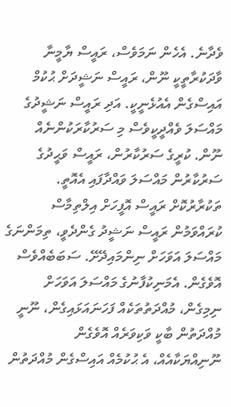ވެދާނެ. އެހެން ނަމަވެސް، ރައީސް ޔާމީނާ ވާދަކުރާތީކީ ނޫން، ރައީސް ނަޝީދަށް ޙުކުމް އައިސްގެން އެއުޅެނީކީ. އަދި ރައީސް ނަޝީދުގެ މައްސަލަ ވެއްދީކީވެސް މި ސަރުކާރަކުންނެއް ނޫން. ކުރީގެ ސަރުކާރުން، ރައީސް ވަޙީދުގެ ސަރުކާރުން މައްސަލަ ވައްދާފައި އެއޮތީ. ތަކުރާރުކޮށް ރައީސް އޮފީހަށް އިލްތިމާސް ކުރައްވަމުން ރައީސް ނަޝީދު ގެންދެވީ، ތިމަންނަގެ މައްސަލަ އަވަހަށް ނިންމައިދޭށޭ. ސަބަބެއްވެސް އޮވެގެން. އެމަނިކުފާނުގެ މައްސަލަ އަވަހަށް ނިމިގެން، މުއްދަތުތަކެއް ފަހަނައަޅައިގެން، ނޫނީ މުއްދަތުން ބާކީ ވަކިވަރެއް އޮވެގެން ނޫނިއްޔަކާއެއް، އެ ޙުކުމެއް އައިސްގެން މުއްދަތުން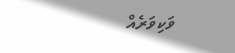ވަކިވަރެއް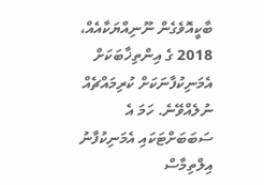ބާކީއޮވެގެން ނޫނިއްޔަކާއެއް، 2018 ގެ އިންތިޚާބަކަށް އެމަނިކުފާނަކަށް ކުރިމައްޗެއް ނުލެއްވޭނެ. ހަމަ އެ ސަބަބަށްޓަކައި އެމަނިކުފާނު އިލްތިމާސް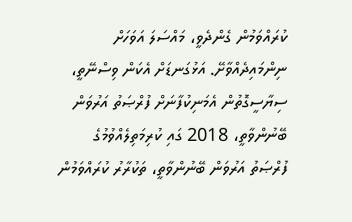ކުރައްވަމުން ގެންދެވީ، މައްސަލަ އަވަހަށް ނިންމައިދެއްވާށޭ. އަޅުގަނޑަށް އެކަން ވިސްނޭތީ، ސިޔާސީގޮތުން އެމަނިކުފާނަށް ފުރްޞަތު އަރުވަން ބޭނުންވާތީ، 2018 ގައި ކުރިމަތިލެއްވުމުގެ ފުރްޞަތު އަރުވަން ބޭނުންވާތީ، ތަކުރާރު ކުރައްވަމުން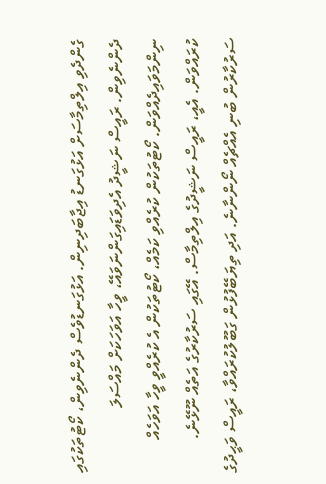ގެންދެވި އިލްތިމާސަށް އަޅުގަނޑު އިޖާބަދިނިން. އަޅުގަނޑުވެސް ދެންނެވިން، ކޯޓުތަކުގައި ދެންނެވިން. ރައީސް ނަޝީދު އެދިވަޑައިގަންނަވައޭ، ވީހާ އަވަހަކަށް މައްސަލަ ނިންމަވައިދެއްވަން. ކޯޓުތަކުން ކުރެއްވި ކަމެއް، ކޯޓުތަކުން އެ ކުރެއްވީ ވީހާ އަވަހެއް ކުރައްވަން. އެއީ، ރައީސް ނަޝީދުގެ އިލްތިމާސް. އޭގައި ސަރުކާރުގެ އަތެއް ނޫޅޭނެ. ސަރުކާރުން ބުނި އެއްޗެއް ނޯންނާނެ. އަދި ތިޔަބޭފުޅުން ގަބޫލުކުރައްވާ، ރައީސް ވަޙީދުގެ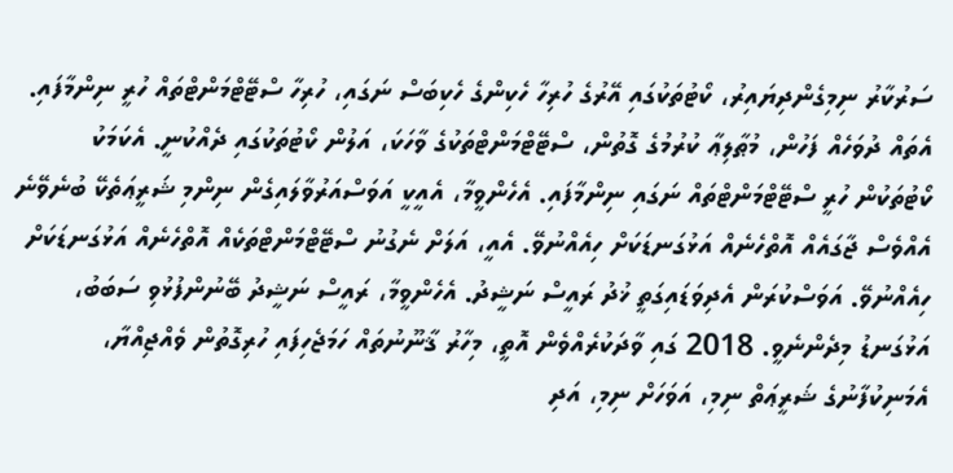ސަރުކާރު ނިމިގެންދިޔައިރު، ކޯޓުތަކުގައި އޭރުގެ ހުރިހާ ހެކިންގެ ހެކިބަސް ނަގައި، ހުރިހާ ސްޓޭޓްމަންޓްތައް ހުރީ ނިންމާފައި. އެތައް ދުވަހެއް ފަހުން، މުޠާލިޢާ ކުރުމުގެ ގޮތުން، ސްޓޭޓްމަންޓްތަކުގެ ވާހަކަ، އަލުން ކޯޓުތަކުގައި ދެއްކުނީ. އެކަމަކު ކޯޓުތަކުން ހުރީ ސްޓޭޓްމަންޓްތައް ނަގައި ނިންމާފައި. އެހެންވީމާ، އެއީކީ އަވަސްއަރުވާލައިގެން ނިންމި ޝަރީޢަތެކޭ ބުނެވޭނެ އެއްވެސް ޖާގައެއް އޮތްހެނެއް އަޅުގަނޑަކަށް ހިއެއްނުވޭ. އެއީ، އަލަށް ނެގުނު ސްޓޭޓްމަންޓްތަކެއް އޮތްހެނެއް އަޅުގަނޑަކަށް ހިއެއްނުވޭ. އަވަސްކުރަން އެދިވަޑައިގަތީ ޚުދު ރައީސް ނަޝީދު. އެހެންވީމާ، ރައީސް ނަޝީދު ބޭނުންފުޅުވި ސަބަބު، އަޅުގަނޑު މިދެންނެވީ. 2018 ގައި ވާދަކުރެއްވެން އޮތީ، މިހާރު ޤާނޫނުތައް ހަމަޖެހިފައި ހުރިގޮތުން ވެއްޖިއްޔާ، އެމަނިކުފާނުގެ ޝަރީޢަތް ނިމި، އަވަހަށް ނިމި، އަދި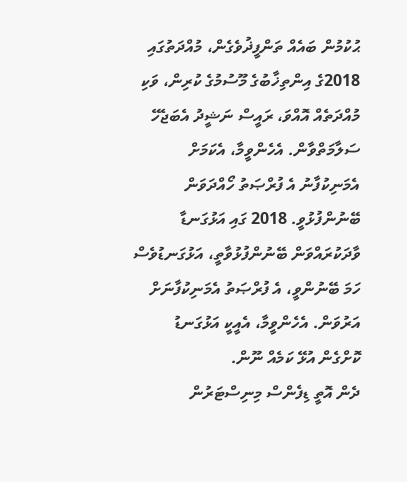ޙުކުމުން ބައެއް ތަންފީޛުވެގެން، މުއްދަތުގައި 2018ގެ އިންތިޚާބުގެ މޫސުމުގެ ކުރިން، ވަކި މުއްދަތެއް އޮއްވަ، ރައީސް ނަޝީދު އެބަޖެހޭ ސަލާމަތްވާން. އެހެންވީމާ، އެކަމަށް އެމަނިކުފާނު އެ ފުރްޞަތު ހޯއްދަވަން ބޭނުންފުޅުވީ. 2018 ގައި އަޅުގަނޑާ ވާދަކުރައްވަން ބޭނުންފުޅުވާތީ، އަޅުގަނޑުވެސް ހަމަ ބޭނުންވީ، އެ ފުރްޞަތު އެމަނިކުފާނަށް އަރުވަން. އެހެންވީމާ، އެއީކީ އަޅުގަނޑު ކޮށްގެން އުޅޭ ކަމެއް ނޫން.
ދެން އޮތީ ޑިފެންސް މިނިސްޓަރުން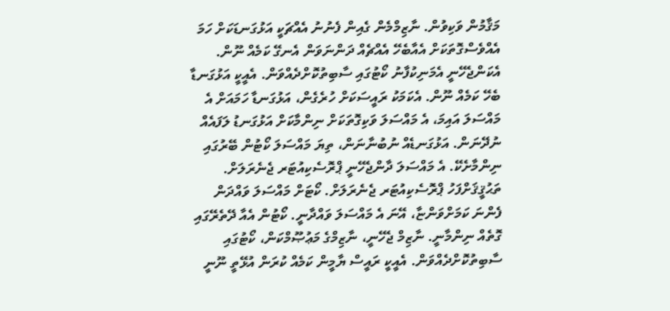މަޤާމުން ވަކިވުން. ނާޒިމްމެން ގެއިން ފެނުނު އެއްޗަކީ އަޅުގަނޑަކަށް ހަމަ އެއްވެސްގޮތަކަށް އެއާބެހޭ އެއްޗެއް ދަންނަވަން އެނގޭ ކަމެއް ނޫން. އެކަންޖެހޭނީ އެމަނިކުފާނު ކޯޓުގައި ސާބިތުކޮށްދެއްވަން. އެއީކީ އަޅުގަނޑާ ބެހޭ ކަމެއް ނޫން. އެކަމަކު ރައީސަކަށް ހުރެގެން، އަޅުގަނޑާ ހަމައަށް އެ މައްސަލަ އައިމަ، އެ މައްސަލަ ވަކިގޮތަކަށް ނިންމާކަށް އަޅުގަނޑު ލަފައެއް ނުދޭނަން. އަޅުގަނޑެއް ނުބުނާނަން، ތިޔަ މައްސަލަ ކޯޓުން ބޭރުގައި ނިންމާށެކޭ. އެ މައްސަލަ ދާންޖެހޭނީ ޕްރޮސެކިއުޓަރ ޖެނެރަލަށް. ތަޙުޤީޤަށްފަހު ޕްރޮސެކިއުޓަރ ޖެނެރަލަށް. ކޯޓަށް މައްސަލަ ވައްދަން ފެންނަ ކަމަށްވަންޏާ، އޭނަ އެ މައްސަލަ ވައްދާނީ. ކޯޓުން އެއާ ދޭތެރޭގައި ގޮތެއް ނިންމާނީ. ނާޒިމް ޖެހޭނީ، ނާޒިމްގެ މަޢުޞޫމްކަން، ކޯޓުގައި ސާބިތުކޮށްދެއްވަން. އެއީކީ ރައީސް ޔާމީން ކަމެއް ކުރަން އުޅޭތީ ނޫނީ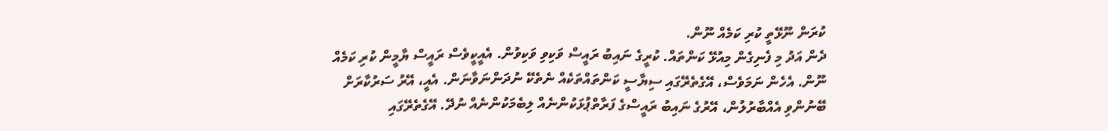ކުރަން ނޫޅޭތީ ކުރި ކަމެއް ނޫން.
ދެން އަދު މި ފެނިގެން މިއުޅޭ ކަންތައް. ކުރީގެ ނައިބު ރައީސް ވަކިވި ވަކިވުން. އެއީކީވެސް ރައީސް ޔާމީން ކުރި ކަމެއް ނޫން. އެހެން ނަމަވެސް، އޭގެތެރޭގައި ސިޔާސީ ކަންތައްތަކެއް ނެތެކޭ ނުދަންނަވާނަން. އެއީ، އޭރު ސަރުކާރަށް ބޭނުންވި އެއްބާރުލުން، އޭރުގެ ނައިބު ރައީސްގެ ފަރާތްޕުޅަކުންނެއް ލިބެމަކުންނެއް ނުދޭ. އޭގެތެރޭގައި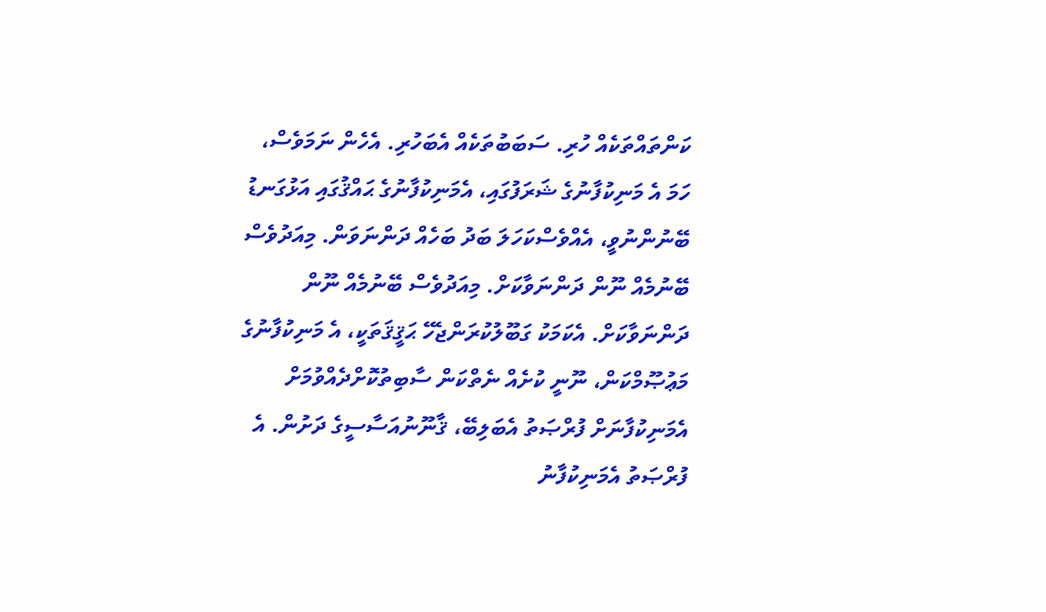ކަންތައްތަކެއް ހުރި. ސަބަބުތަކެއް އެބަހުރި. އެހެން ނަމަވެސް، ހަމަ އެ މަނިކުފާނުގެ ޝަރަފުގައި، އެމަނިކުފާނުގެ ޙައްޤުގައި އަޅުގަނޑު ބޭނުންނުވީ، އެއްވެސްކަހަލަ ބަދު ބަހެއް ދަންނަވަން. މިއަދުވެސް ބޭނުމެއް ނޫން ދަންނަވާކަށް. މިއަދުވެސް ބޭނުމެއް ނޫން ދަންނަވާކަށް. އެކަމަކު ގަބޫލުކުރަންޖެހޭ ޙަޤީޤަތަކީ، އެ މަނިކުފާނުގެ މަޢުޞޫމްކަން، ނޫނީ ކުށެއް ނެތްކަން ސާބިތުކޮށްދެއްވުމަށް އެމަނިކުފާނަށް ފުރްޞަތު އެބަލިބޭ، ޤާނޫނުއަސާސީގެ ދަށުން. އެ ފުރްޞަތު އެމަނިކުފާނު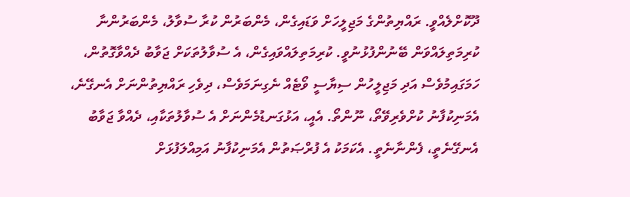ދޫކޮށްލެއްވީ. ރައްޔިތުންގެ މަޖިލީހަށް ވަޑައިގެން، މެންބަރުން ކުރާ ސުވާލު، މެންބަރުންނާ ކުރިމަތިލައްވަން ބޭނުންފުޅުނުވީ. ކުރިމަތިލައްވައިގެން، އެ ސުވާލުތަކަށް ޖަވާބު ދެއްވާގޮތުން، ހަމަގައިމުވެސް އަދި މަޖިލީހުން ސިޔާސީ ވޯޓެއް ނެގިނަމަވެސް، ދިވެހި ރައްޔިތުންނަށް އެނގޭނެ، އެމަނިކުފާނު ކުށްވެރިވޭތޯ، ނޫންތޯ. އެއީ، އަޅުގަނޑުމެންނަށް އެ ސުވާލުތަކާއި، ދެއްވާ ޖަވާބު އެނގޭނެތީ، ފެންނާނެތީ. އެކަމަކު އެ ފުރްޞަތުން އެމަނިކުފާނު އަމިއްލަފުޅަށް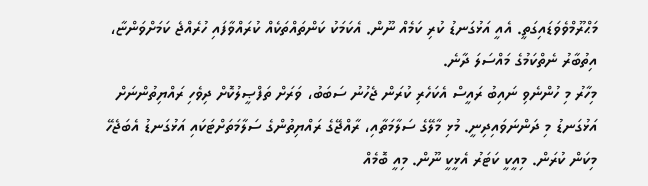މަޙްރޫމްވެވަޑައިގަތީ. އެއީ އަޅުގަނޑު ކުރި ކަމެއް ނޫން. އެކަމަކު ކަންތައްތަކެއް ކުރައްވާފައި ހުރެއްޖެ ކަމަށްވަންޏާ، އިތުބާރު ނެތްކަމުގެ މައްސަލަ ދާނެ.
މިހާރު މި ހުންނެވި ނައިބު ރައީސް އެކަހެރި ކުރަން ޖެހުނު ސަބަބު، ވަރަށް ތަފްޞީލުކޮށް ދިވެހި ރައްޔިތުންނަށް އަޅުގަނޑު މި ދަންނަވައިދިނީ. މުޅި މާލޭގެ ސަލާމަތާއި، ރާއްޖޭގެ ރައްޔިތުންގެ ސަލާމަތަށްޓަކައި އަޅުގަނޑު އެބަޖެހޭ މިކަން ކުރަން. މިއީކީ ކަޓަރު އެޅީކީ ނޫން. މިއީ ބޮމެއް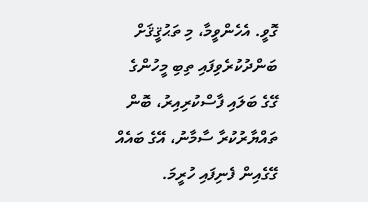ގޮވީ. އެހެންވީމާ، މި ތަޙުޤީޤަށް ބަންދުކުރެވިފައި ތިބި މީހުންގެ ގޭގެ ބަލައި ފާސްކުރިއިރު، ބޮން ތައްޔާރުކުރާ ސާމާނު، އޭގެ ބައެއް ގޭގެއިން ފެނިފައި ހުރީމަ.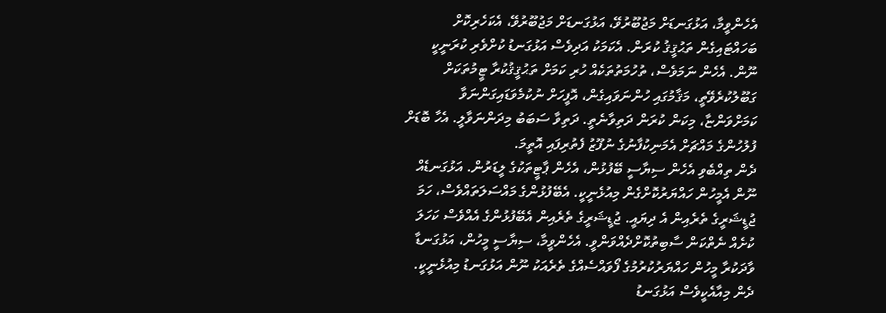އެހެންވީމާ، އަޅުގަނޑަށް މަޖުބޫރުވޭ، އަޅުގަނޑަށް މަޖުބޫރުވޭ، އެކަހެރިކޮށް ބަހައްޓައިގެން ތަޙުޤީޤު ކުރަން. އެކަމަކު އަދިވެސް އަޅުގަނޑު ކުށްވެރި ކުރަނީކީ ނޫން. އެހެން ނަމަވެސް، ތުހުމަތުތަކެއް ހުރި ކަމަށް ތަޙުޤީޤުކުރާ ޓީމުތަކަށް ގަބޫލުކުރެވޭތީ، މަޤާމުގައި ހުންނަވައިގެން، އޮފީހަށް ނުކުމެވަޑައިގަންނަވާ ކަމަށްވަންޏާ، މިކަން ކުރަން ދަތިވާނެތީ. ދަތިވާ ސަބަބު މިދަންނަވާލީ. އެހާ ބޮޑަށް ފުލުހުންގެ މައްޗަށް އެމަނިކުފާނުގެ ނުފޫޒު ފެތުރިފައި އޮތީމަ.
ދެން ތިއްބެވި އެހެން ސިޔާސީ ބޭފުޅުން، އެހެން ޕާޓީތަކުގެ ލީޑަރުން. އަޅުގަނޑެއް ނޫން އެމީހުން ހައްޔަރުކޮށްގެން މިއުޅެނީކީ. އެބޭފުޅުންގެ މައްސަލަތައްވެސް، ހަމަ ޖުޑީޝަރީގެ ތެރެއިން އެ ދިޔައީ. ޖުޑީޝަރީގެ ތެރެއިން އެބޭފުޅުންގެ އެއްވެސް ކަހަލަ ކުށެއް ނެތްކަން ސާބިތުކޮށްދެއްވަންވީ. އެހެންވީމާ، ސިޔާސީ މީހުން، އަޅުގަނޑާ ވާދަކުރާ މީހުން ހައްޔަރުކުރުމުގެ ފޯވައްސެއްގެ ތެރެއަކު ނޫން އަޅުގަނޑު މިއުޅެނީކީ.
ދެން މިއާއެކީވެސް އަޅުގަނޑު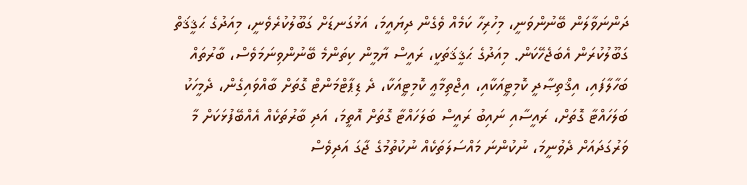ދަންނަވާލަން ބޭނުންވަނީ، މިހުރިހާ ކަމެއް ވެގެން ދިޔައީމަ، އަޅުގަނޑަށް ގަބޫލުކުރެވެނީ، މިއަދުގެ ޙަޤީޤަތް ގަބޫލުކުރަން އެބަޖެހޭކަން. މިއަދުގެ ޙަޤީޤަތަކީ، ރައީސް ޔާމީން ކިތަންމެ ބޭނުންވިނަމަވެސް، ބާރުތައް ބަހާލާފައި، އިޤްތިޞާދީ ކޮމިޓީއަކާއި، އިޖްތިމާޢީ ކޮމިޓީއަކާ، ދެ ޑިޕާޓްމަންޓް ގޮތަށް ބާއްވައިގެން، ދެމީހަކު ބަލަހައްޓާ ގޮތަށް، ރައީސާއި ނައިބު ރައީސް ބަލަހައްޓާ ގޮތަށް އޮތީމަ، އަދި ބާރުތަކެއް އެއްބޭފުޅަކަށް މާ ވަރުގަދައަށް ދެވުނީމަ، ނުކުންނަ މައްސަލަތަކެއް ނުކުތުމުގެ ޖާގަ އަދިވެސް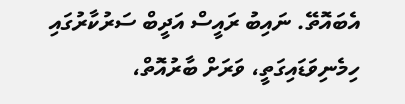އެބައޮތޭ. ނައިބު ރައީސް އަދީބް ސަރުކާރުގައި ހިމެނިވަޑައިގަތީ، ވަރަށް ބާރުއޮތް،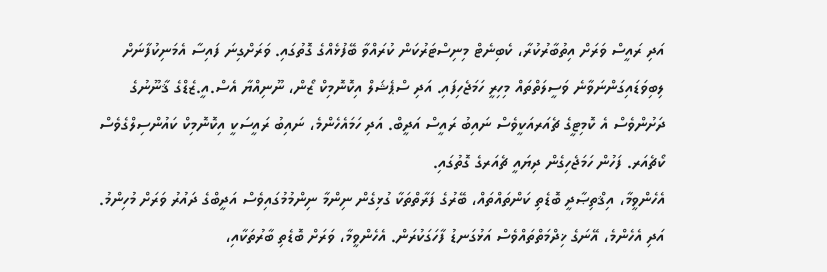އަދި ރައީސް ވަރަށް އިތުބާރުކުރާ، ކެބިނެޓް މިނިސްޓަރުކަން ކުރައްވާ ބޭފުޅެއްގެ ގޮތުގައި. ވަރަށްގިނަ ފައިސާ އެމަނިކުފާނަށް ލިބިވަޑައިގަންނަވާނެ ވަސީލަތްތައް މިހިރީ ހަމަޖެހިފައި. އަދި ސްޕެޝަލް އިކޮނޮމިކް ޒޯން، ނޫނިއްޔާ އެސް.އީ.ޒެޑްގެ ޤާނޫނުގެ ދަށުންވެސް އެ ކޮމިޓީގެ ޗެއަރއަކީވެސް ނައިބު ރައީސް އަދީބް. އަދި ހަމައެހެންމެ، ނައިބު ރައީސަކީ އިކޮނޮމިކް ކައުންސިލްގެވެސް ކޯޗެއަރ. ފަހުން ހަމަޖެހިގެން ދިޔައީ ޗެއަރގެ ގޮތުގައި.
އެހެންވީމާ، އިޤްތިޞާދީ ބޮޑެތި ކަންތައްތައް، ބޭރުގެ ފަރާތްތަކާ ގުޅިގެން ނިންމާ ނިންމުމުގައިވެސް އަދީބްގެ ދައުރު ވަރަށް މުހިންމު. އަދި އެހެންމެ، އޭނަގެ ޚިދްމަތްތައްވެސް އަޅުގަނޑު ފާހަގަކުރަން. އެހެންވީމާ، ވަރަށް ބޮޑެތި ބާރުތަކާއި،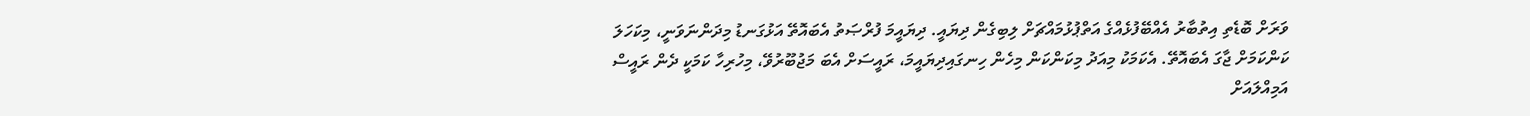ވަރަށް ބޮޑެތި އިތުބާރު އެއްބޭފުޅެއްގެ އަތްޕުޅުމައްޗަށް ލިބިގެން ދިޔައީ. ދިޔައީމަ ފުރްޞަތު އެބައޮތޭ އަޅުގަނޑު މިދަންނަވަނީ، މިކަހަލަ ކަންކަމަށް ޖާގަ އެބައޮތޭ. އެކަމަކު މިއަދު މިކަންކަން މިހެން ހިނގައިދިޔައީމަ، ރައީސަށް އެބަ މަޖުބޫރުވޭ، މިހުރިހާ ކަމަކީ ދެން ރައީސް އަމިއްލައަށް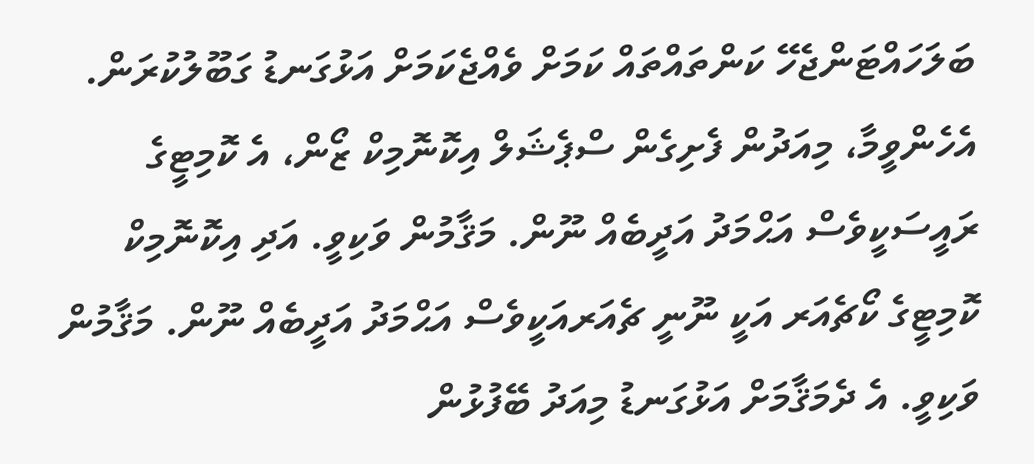ބަލަހައްޓަންޖެހޭ ކަންތައްތައް ކަމަށް ވެއްޖެކަމަށް އަޅުގަނޑު ގަބޫލުކުރަން.
އެހެންވީމާ، މިއަދުން ފެށިގެން ސްޕެޝަލް އިކޮނޮމިކް ޒޯން، އެ ކޮމިޓީގެ ރައީސަކީވެސް އަޙްމަދު އަދީބެއް ނޫން. މަޤާމުން ވަކިވީ. އަދި އިކޮނޮމިކް ކޮމިޓީގެ ކޯޗެއަރ އަކީ ނޫނީ ޗެއަރއަކީވެސް އަޙްމަދު އަދީބެއް ނޫން. މަޤާމުން ވަކިވީ. އެ ދެމަޤާމަށް އަޅުގަނޑު މިއަދު ބޭފުޅުން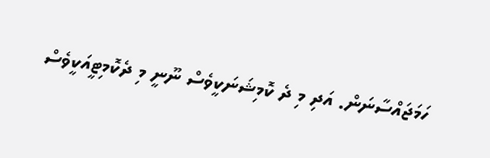ހަމަޖައްސާނަން. އަދި މި ދެ ކޮމިޝަނަކީވެސް ނޫނީ މި ދެކޮމިޓީއަކީވެސް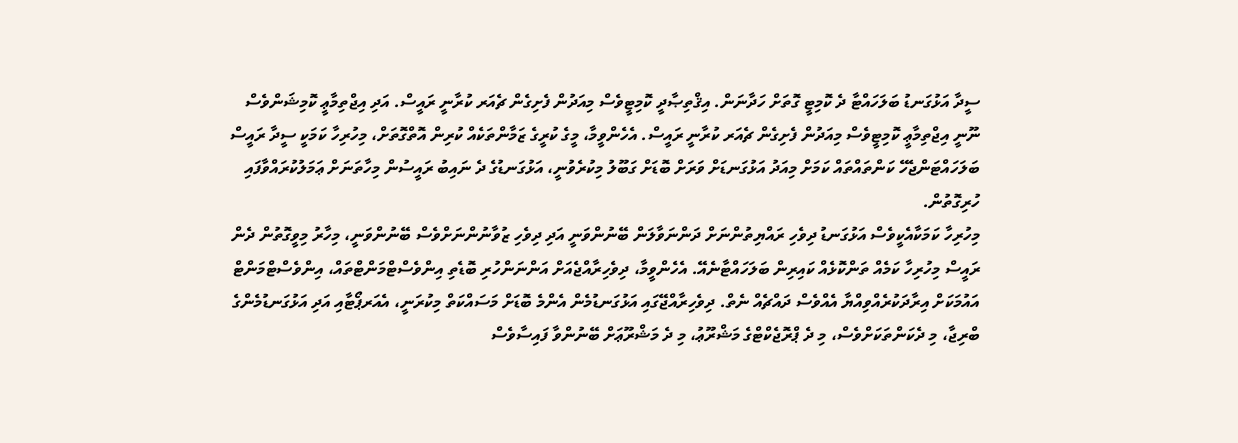ސީދާ އަޅުގަނޑު ބަލަހައްޓާ ދެ ކޮމިޓީ ގޮތަށް ހަދާނަން. އިޤްތިޞާދީ ކޮމިޓީވެސް މިއަދުން ފެށިގެން ޗެއަރ ކުރާނީ ރައީސް. އަދި އިޖްތިމާޢީ ކޮމިޝަންވެސް ނޫނީ އިޖްތިމާޢީ ކޮމިޓީވެސް މިއަދުން ފެށިގެން ޗެއަރ ކުރާނީ ރައީސް. އެހެންވީމާ، މީގެ ކުރީގެ ޒަމާންތަކެއް ކުރިން އޮތްގޮތަށް، މިހުރިހާ ކަމަކީ ސީދާ ރައީސް ބަލަހައްޓަންޖެހޭ ކަންތައްތައް ކަމަށް މިއަދު އަޅުގަނޑަށް ވަރަށް ބޮޑަށް ގަބޫލު މިކުރެވުނީ، އަޅުގަނޑުގެ ދެ ނައިބު ރައީސުން މިހާތަނަށް ޢަމަލުކުރައްވާފައި ހުރިގޮތުން.
މިހުރިހާ ކަމަކާއެކީވެސް އަޅުގަނޑު ދިވެހި ރައްޔިތުންނަށް ދަންނަވާލަން ބޭނުންވަނީ އަދި ދިވެހި ޒުވާނުންނަށްވެސް ބޭނުންވަނީ، މިހާރު މިވީގޮތުން ދެން ރައީސް މިހުރިހާ ކަމެއް ތަންކޮޅެއް ކައިރިން ބަލަހައްޓާނެއޭ. އެހެންވީމާ، ދިވެހިރާއްޖެއަށް އަންނަންހުރި ބޮޑެތި އިންވެސްޓްމަންޓްތައް، އިންވެސްޓްމަންޓް އައުމަކަށް އިރާދަކުރެއްވިއްޔާ އެއްވެސް ދައްޗެއް ނެތް. ދިވެހިރާއްޖޭގައި އަޅުގަނޑުމެން އެންމެ ބޮޑަށް މަސައްކަތް މިކުރަނީ، އެއަރޕޯޓާއި އަދި އަޅުގަނޑުމެންގެ ބްރިޖާ، މި ދެކަންތަކަށްވެސް، މި ދެ ޕްރޮޖެކްޓްގެ މަޝްރޫޢު، މި ދެ މަޝްރޫޢަށް ބޭނުންވާ ފައިސާވެސް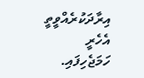އިރާދަކުރެއްވީތީ އެހެރީ ހަމަޖެހިފައި.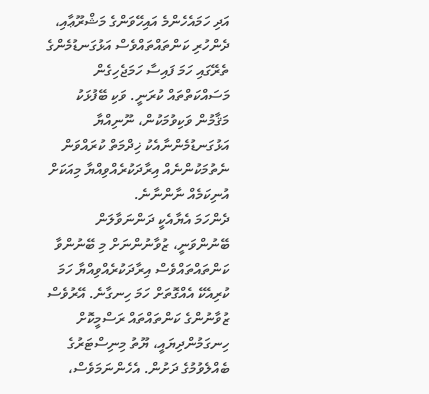އަދި ހަމައެހެންމެ އައިހޭވަންގެ މަޝްރޫޢާއި، ދެންހުރި ކަންތައްތައްވެސް އަޅުގަނޑުމެންގެ ތެރޭގައި ހަމަ ފައިސާ ހަމަޖެހިގެން މަސައްކަތްތައް ކުރަނީ. ވަކި ބޭފުޅަކު މަޤާމުން ވަކިވުމަކުން، ނޫނިއްޔާ އަޅުގަނޑުމެންނާއެކު ޚިދްމަތް ކުރައްވަން ނެތުމަކުންނެއް އިރާދަކުރެއްވިއްޔާ މިއަކަށް އުނިކަމެއް ނާންނާނެ.
ދެންހަމަ އެޔާއެކީ ދަންނަވާލަން ބޭނުންވަނީ، ޒުވާނުންނަށް މި ބޭނުންވާ ކަންތައްތައްވެސް އިރާދަކުރެއްވިއްޔާ ހަމަ ކުރިއެކޭ އެއްގޮތަށް ހަމަ ހިނގާނެ. އޭރުވެސް ޒުވާނުންގެ ކަންތައްތައް ރަސްމީކޮށް ހިނގަމުންދިޔައީ، ޔޫތު މިނިސްޓަރުގެ ބެއްލެވުމުގެ ދަށުން. އެހެންނަމަވެސް،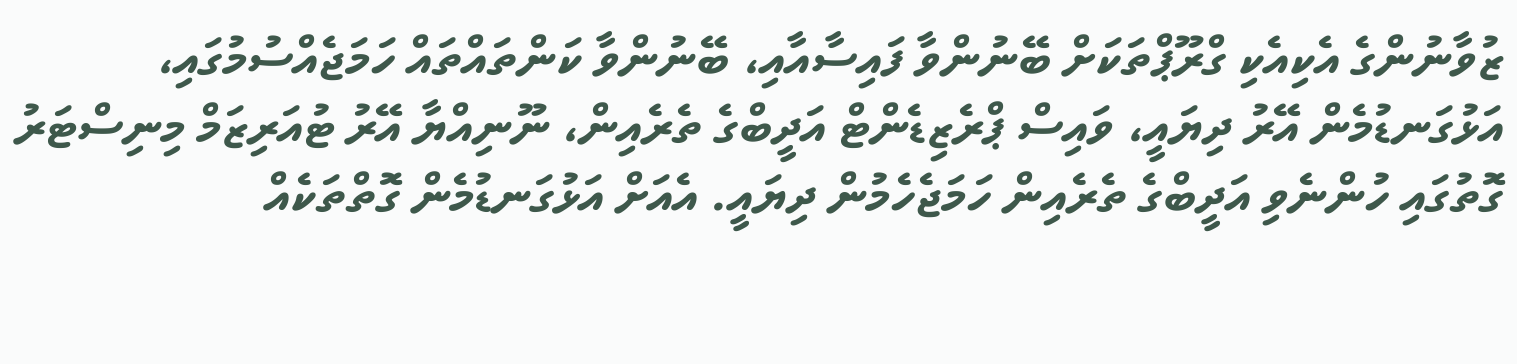ޒުވާނުންގެ އެކިއެކި ގްރޫޕްތަކަށް ބޭނުންވާ ފައިސާއާއި، ބޭނުންވާ ކަންތައްތައް ހަމަޖެއްސުމުގައި، އަޅުގަނޑުމެން އޭރު ދިޔައީ، ވައިސް ޕްރެޒިޑެންޓް އަދީބްގެ ތެރެއިން، ނޫނިއްޔާ އޭރު ޓުއަރިޒަމް މިނިސްޓަރު ގޮތުގައި ހުންނެވި އަދީބްގެ ތެރެއިން ހަމަޖެހެމުން ދިޔައީ. އެއަށް އަޅުގަނޑުމެން ގޮތްތަކެއް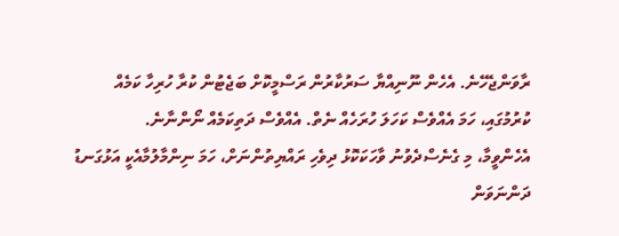ރާވަންޖެހޭނެ. އެހެން ނޫނިއްޔާ ސަރުކާރުން ރަސްމީކޮށް ބަޖެޓުން ކުރާ ހުރިހާ ކަމެއް ކުރުމުގައި، ހަމަ އެއްވެސް ކަހަލަ ހުރަހެއް ނެތް. އެއްވެސް ދަތިކަމެއް ނޯންނާނެ.
އެހެންވީމާ، މި ގެނެސްދެވުނު ވާހަކަކޮޅު ދިވެހި ރައްޔިތުންނަށް، ހަމަ ނިންމާލުމާއެކީ އަޅުގަނޑު ދަންނަވަން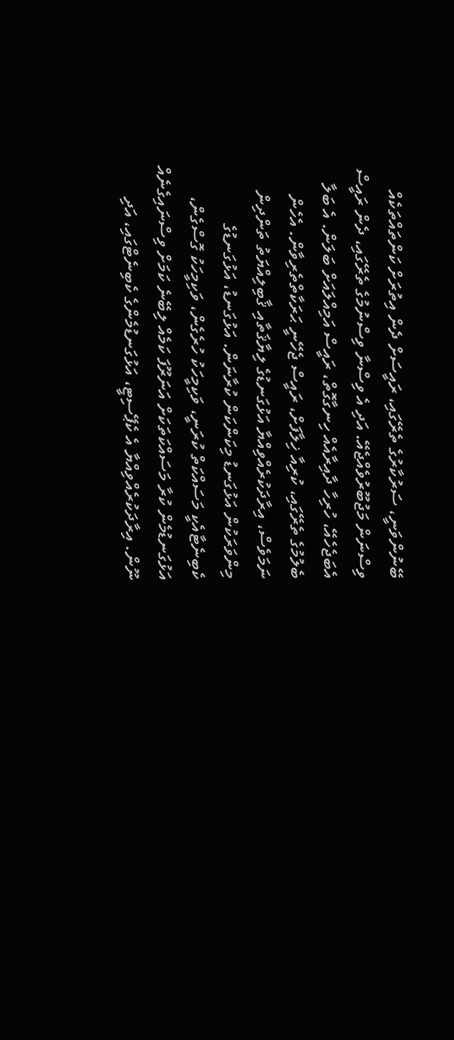ބޭނުންވަނީ، ސަރުކާރުގެ ތެރޭގައި، ރައީސަށް ދެން އިތުރަށް ކަންތައްތަކެއް ވިސްނަން މަޖުބޫރުވެއްޖެއޭ. އަދި އެ ވިސްނާ ވިސްނުމުގެ ތެރޭގައި، ދެން ރައީސް އެބަޖެހެއޭ، ހުރިހާ ދާއިރާއެއް ހިނގާގޮތް، ރައީސް އަމިއްލައަށް ބަލަން. އެ ބަލާ ބެލުމުގެ ތެރޭގައި، ކުރިއާ ޚިލާފަށް، ރައީސް ޖެހޭނީ ޙަރަކާތްތެރިވާން. އެހެން ނަމަވެސް، އިރާދަކުރެއްވިއްޔާ އަޅުގަނޑުގެ ލިޔާޤަތާއި ޤާބިލިއްޔަތު ތަންދިން މިންވަރަކުން އަޅުގަނޑު މިކަންކަން ކުރާނަން. އަޅުގަނޑު، އަޅުގަނޑުގެ ކެބިނެޓާއެކީ މަސައްކަތް ކުރަނީ، ވަކިމީހަކު ހުރެގެން، ވަކިމީހަކު ގޮސްގެން، އަޅުގަނޑުމެން ކުރާ މަސައްކަތަކަށް އަނަރޫފަ ކަމެއް ލިބޭނެ ކަމަށް ވިސްނައިގެނެއް ނޫން. އިރާދަކުރެއްވިއްޔާ އެ ކެޕޭސިޓީ، އަޅުގަނޑުމެންގެ ކެބިނެޓްގައި، އަދި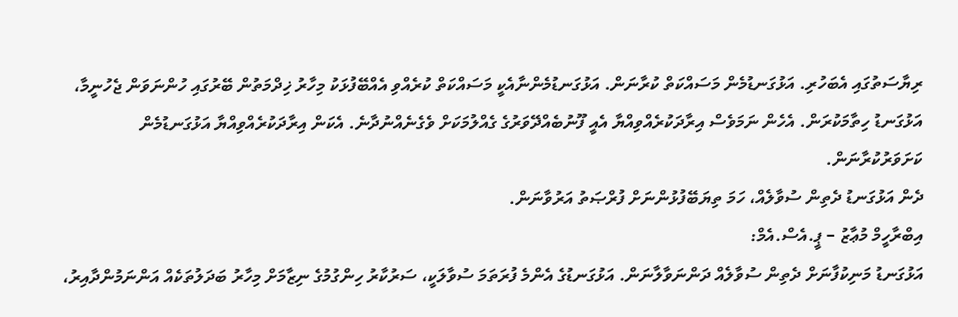ރިޔާސަތުގައި އެބަހުރި. އަޅުގަނޑުމެން މަސައްކަތް ކުރާނަން. އަޅުގަނޑުމެންނާއެކީ މަސައްކަތް ކުރެއްވި އެއްބޭފުޅަކު މިހާރު ޚިދްމަތުން ބޭރުގައި ހުންނަވަން ޖެހުނީމާ، އަޅުގަނޑު ހިތާމަކުރަން. އެހެން ނަމަވެސް އިރާދަކުރެއްވިއްޔާ އެއީ ފޫނުބެއްދޭވަރުގެ ގެއްލުމަކަށް ވެގެނެއްނުދާނެ. އެކަން އިރާދަކުރެއްވިއްޔާ އަޅުގަނޑުމެން ކަށަވަރުކުރާނަން.
ދެން އަޅުގަނޑު ދެތިން ސުވާލެއް، ހަމަ ތިޔަބޭފުޅުންނަށް ފުރްޞަތު އަރުވާނަން.
އިބްރާހީމް މުޢާޒު – ޕީ.އެސް.އެމް:
އަޅުގަނޑު މަނިކުފާނަށް ދެތިން ސުވާލެއް ދަންނަވާލާނަން. އަޅުގަނޑުގެ އެންމެ ފުރަތަމަ ސުވާލަކީ، ސަރުކާރު ހިންގުމުގެ ނިޒާމަށް މިހާރު ބަދަލުތަކެއް އަންނަމުންދާއިރު،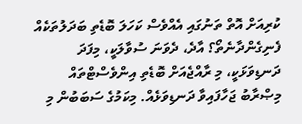ކުރިއަށް އޮތް ތަނުގައި އެއްވެސް ކަހަލަ ބޮޑެތި ބަދަލުތަކެއް ފެނިގެންދާނެތޯ؟ އާދެ، ދެވަނަ ސުވާލަކީ، މިފަދަ ދަނޑިވަޅަކީ، މި ރާއްޖެއަށް ބޮޑެތި އިންވެސްޓްތައް މިޞްރާބު ޖަހާފައިވާ ދަނޑިވަޅެއް. މިކަމުގެ ސަބަބުން މި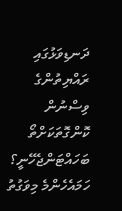ދަނޑިވަޅުގައި ރައްޔިތުންގެ ވިސްނުން ކޮންގޮތަކަށްތޯ ބަހައްޓަންޖެހޭނީ؟ ހަމައެހެންމެ މިވަގުތު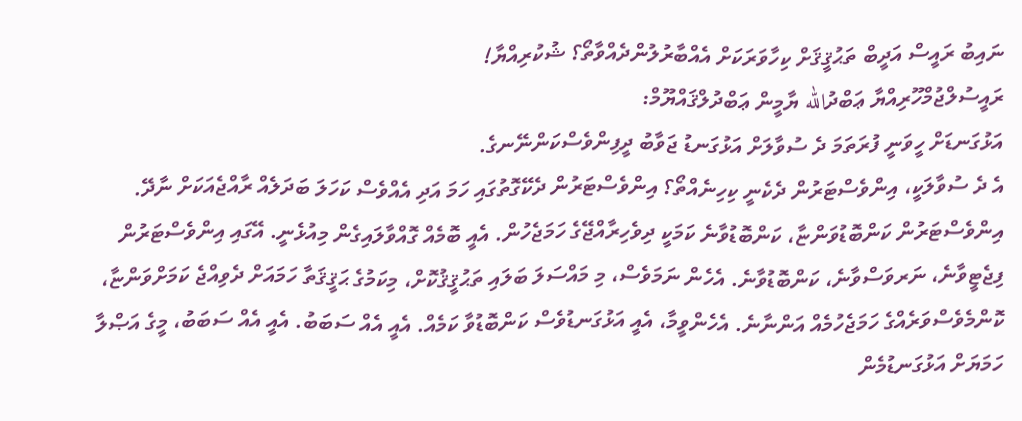ނައިބު ރައީސް އަދީބް ތަޙުޤީޤަށް ކިހާވަރަކަށް އެއްބާރުލުންދެއްވާތޯ؟ ޝުކުރިއްޔާ!
ރައީސުލްޖުމްހޫރިއްޔާ ޢަބްދުالله ޔާމީން ޢަބްދުލްޤައްޔޫމް:
އަޅުގަނޑަށް ހީވަނީ ފުރަތަމަ ދެ ސުވާލަށް އަޅުގަނޑު ޖަވާބު ދީފިންވެސްކަންނޭނގެ.
އެ ދެ ސުވާލަކީ، އިންވެސްޓަރުން ދެކެނީ ކިހިނެއްތޯ؟ އިންވެސްޓަރުން ދެކޭގޮތުގައި ހަމަ އަދި އެއްވެސް ކަހަލަ ބަދަލެއް ރާއްޖެއަކަށް ނާދޭ. އިންވެސްޓަރުން ކަންބޮޑުވަންޏާ، ކަންބޮޑުވާނެ ކަމަކީ ދިވެހިރާއްޖޭގެ ހަމަޖެހުން. އެއީ ބޮމެއް ގޮއްވާލައިގެން މިއުޅެނީ. އޭގައި އިންވެސްޓަރުން ފިޖެޓީވާނެ، ނަރވަސްވާނެ، ކަންބޮޑުވާނެ. އެހެން ނަމަވެސް، މި މައްސަލަ ބަލައި ތަޙުޤީޤުކޮށް، މިކަމުގެ ޙަޤީޤަތާ ހަމައަށް ދެވިއްޖެ ކަމަށްވަންޏާ، ކޮންމެވެސްވަރެއްގެ ހަމަޖެހުމެއް އަންނާނެ. އެހެންވީމާ، އެއީ އަޅުގަނޑުވެސް ކަންބޮޑުވާ ކަމެއް. އެއީ އެއް ސަބަބު. އެއީ އެއް ސަބަބު، މީގެ އަޞްލާ ހަމަޔަށް އަޅުގަނޑުމެން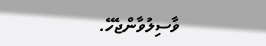ވާސިލުވާންޖެހޭ.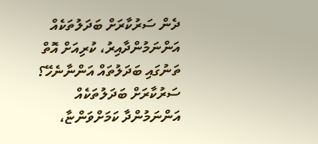ދެން ސަރުކާރަށް ބަދަލުތަކެއް އަންނަމުންދާއިރު، ކުރިއަށް އޮތް ތަނުގައި ބަދަލުތައް އަންނާނެހޭ؟ ސަރުކާރަށް ބަދަލުތަކެއް އަންނަމުންދާ ކަމަށްވަންޏާ،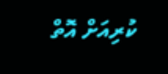ކުރިއަށް އޮތް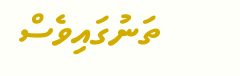ތަނުގައިވެސް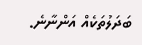ބަދަލުތަކެއް އަންނާނެ.